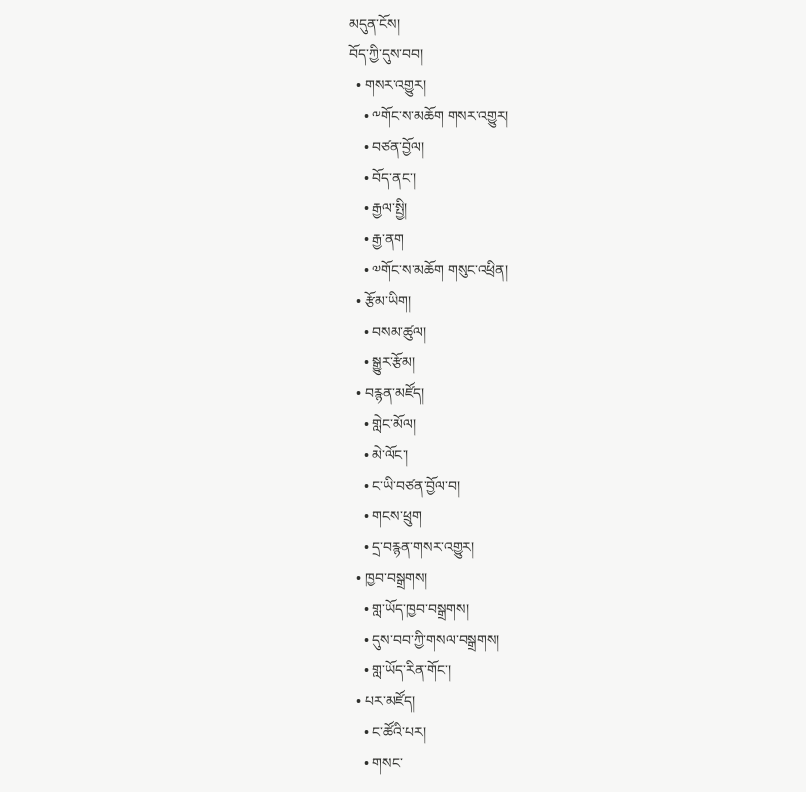མདུན་ངོས།
བོད་ཀྱི་དུས་བབ།
  • གསར་འགྱུར།
    • ༸གོང་ས་མཆོག གསར་འགྱུར།
    • བཙན་བྱོལ།
    • བོད་ནང་།
    • རྒྱལ་སྤྱི།
    • རྒྱ་ནག
    • ༧གོང་ས་མཆོག གསུང་འཕྲིན།
  • རྩོམ་ཡིག།
    • བསམ་ཚུལ།
    • སྒྱུར་རྩོམ།
  • བརྙན་མཛོད།
    • གླེང་མོལ།
    • མེ་ལོང་།
    • ང་ཡི་བཙན་བྱོལ་བ།
    • གངས་ཕྲུག
    • དྲ་བརྙན་གསར་འགྱུར།
  • ཁྱབ་བསྒྲགས།
    • གླ་ཡོད་ཁྱབ་བསྒྲགས།
    • དུས་བབ་ཀྱི་གསལ་བསྒྲགས།
    • གླ་ཡོད་རིན་གོང་།
  • པར་མཛོད།
    • ང་ཚོའི་པར།
    • གསང་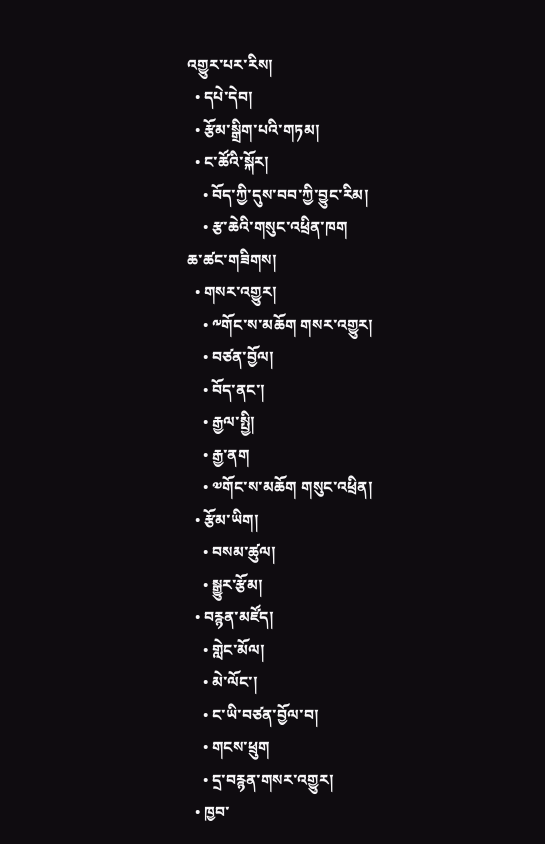འགྱུར་པར་རིས།
  • དཔེ་དེབ།
  • རྩོམ་སྒྲིག་པའི་གཏམ།
  • ང་ཚོའི་སྐོར།
    • བོད་ཀྱི་དུས་བབ་ཀྱི་བྱུང་རིམ།
    • རྩ་ཆེའི་གསུང་འཕྲིན་ཁག
ཆ་ཚང་གཟིགས།
  • གསར་འགྱུར།
    • ༸གོང་ས་མཆོག གསར་འགྱུར།
    • བཙན་བྱོལ།
    • བོད་ནང་།
    • རྒྱལ་སྤྱི།
    • རྒྱ་ནག
    • ༧གོང་ས་མཆོག གསུང་འཕྲིན།
  • རྩོམ་ཡིག།
    • བསམ་ཚུལ།
    • སྒྱུར་རྩོམ།
  • བརྙན་མཛོད།
    • གླེང་མོལ།
    • མེ་ལོང་།
    • ང་ཡི་བཙན་བྱོལ་བ།
    • གངས་ཕྲུག
    • དྲ་བརྙན་གསར་འགྱུར།
  • ཁྱབ་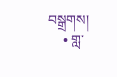བསྒྲགས།
    • གླ་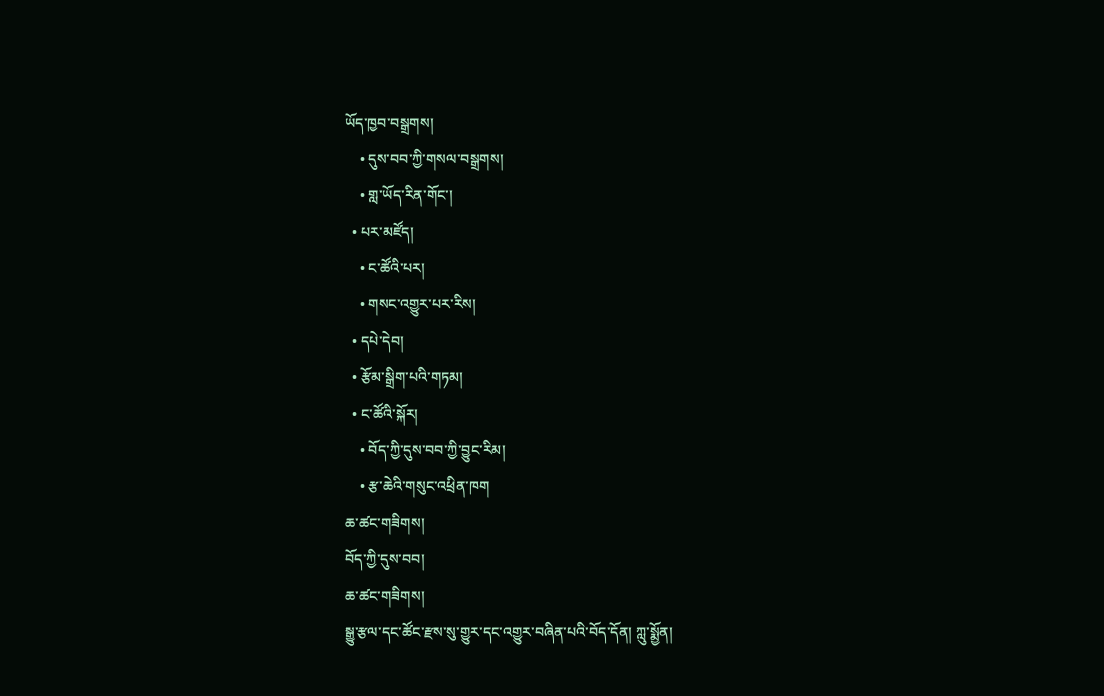ཡོད་ཁྱབ་བསྒྲགས།
    • དུས་བབ་ཀྱི་གསལ་བསྒྲགས།
    • གླ་ཡོད་རིན་གོང་།
  • པར་མཛོད།
    • ང་ཚོའི་པར།
    • གསང་འགྱུར་པར་རིས།
  • དཔེ་དེབ།
  • རྩོམ་སྒྲིག་པའི་གཏམ།
  • ང་ཚོའི་སྐོར།
    • བོད་ཀྱི་དུས་བབ་ཀྱི་བྱུང་རིམ།
    • རྩ་ཆེའི་གསུང་འཕྲིན་ཁག
ཆ་ཚང་གཟིགས།
བོད་ཀྱི་དུས་བབ།
ཆ་ཚང་གཟིགས།
སྒྱུ་རྩལ་དང་ཚོང་རྫས་སུ་གྱུར་དང་འགྱུར་བཞིན་པའི་བོད་དོན། ཀླུ་སྨྱོན།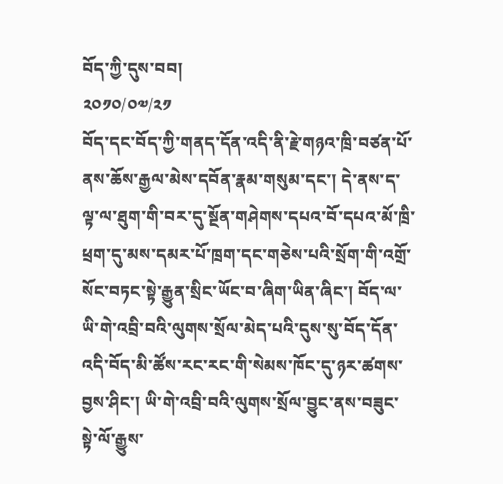བོད་ཀྱི་དུས་བབ།
༢༠༡༠/༠༧/༢༡
བོད་དང་བོད་ཀྱི་གནད་དོན་འདི་ནི་རྗེ་གཉའ་ཁྲི་བཙན་པོ་ནས་ཆོས་རྒྱལ་མེས་དབོན་རྣམ་གསུམ་དང་། དེ་ནས་ད་ལྟ་ལ་ཐུག་གི་བར་དུ་སྔོན་གཤེགས་དཔའ་བོ་དཔའ་མོ་ཁྲི་ཕྲག་དུ་མས་དམར་པོ་ཁྲག་དང་གཅེས་པའི་སྲོག་གི་འགྲོ་སོང་བཏང་སྟེ་རྒྱུན་སྲིང་ཡོང་བ་ཞིག་ཡིན་ཞིང་། བོད་ལ་ཡི་གེ་འབྲི་བའི་ལུགས་སྲོལ་མེད་པའི་དུས་སུ་བོད་དོན་འདི་བོད་མི་ཚོས་རང་རང་གི་སེམས་ཁོང་དུ་ཉར་ཚགས་བྱས་ཤིང་། ཡི་གེ་འབྲི་བའི་ལུགས་སྲོལ་བྱུང་ནས་བཟུང་སྟེ་ལོ་རྒྱུས་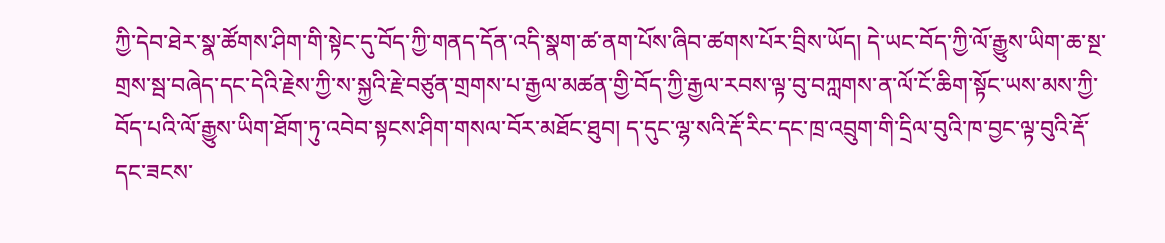ཀྱི་དེབ་ཐེར་སྣ་ཚོགས་ཤིག་གི་སྟེང་དུ་བོད་ཀྱི་གནད་དོན་འདི་སྣག་ཚ་ནག་པོས་ཞིབ་ཚགས་པོར་བྲིས་ཡོད། དེ་ཡང་བོད་ཀྱི་ལོ་རྒྱུས་ཡིག་ཆ་སྔ་གྲས་སྦ་བཞེད་དང་དེའི་རྗེས་ཀྱི་ས་སྐྱའི་རྗེ་བཙུན་གྲགས་པ་རྒྱལ་མཚན་གྱི་བོད་ཀྱི་རྒྱལ་རབས་ལྟ་བུ་བཀླགས་ན་ལོ་ངོ་ཆིག་སྟོང་ཡས་མས་ཀྱི་བོད་པའི་ལོ་རྒྱུས་ཡིག་ཐོག་ཏུ་འབེབ་སྟངས་ཤིག་གསལ་བོར་མཐོང་ཐུབ། ད་དུང་ལྷ་སའི་རྡོ་རིང་དང་ཁྲ་འབྲུག་གི་དྲིལ་བུའི་ཁ་བྱང་ལྟ་བུའི་རྡོ་དང་ཟངས་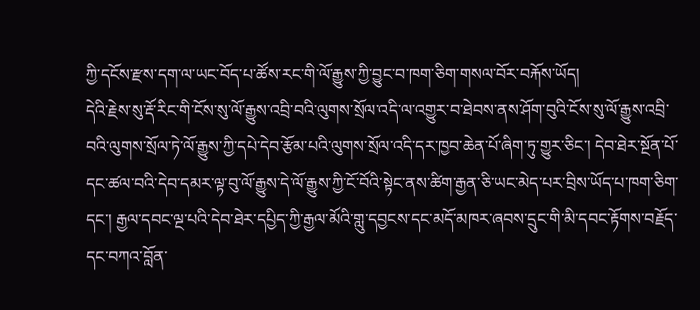ཀྱི་དངོས་རྫས་དག་ལ་ཡང་བོད་པ་ཚོས་རང་གི་ལོ་རྒྱུས་ཀྱི་བྱུང་བ་ཁག་ཅིག་གསལ་བོར་བརྐོས་ཡོད།
དེའི་རྗེས་སུ་རྡོ་རིང་གི་ངོས་སུ་ལོ་རྒྱུས་འབྲི་བའི་ལུགས་སྲོལ་འདི་ལ་འགྱུར་བ་ཐེབས་ནས་ཤོག་བུའི་ངོས་སུ་ལོ་རྒྱུས་འབྲི་བའི་ལུགས་སྲོལ་ཏེ་ལོ་རྒྱུས་ཀྱི་དཔེ་དེབ་རྩོམ་པའི་ལུགས་སྲོལ་འདི་དར་ཁྱབ་ཆེན་པོ་ཞིག་ཏུ་གྱུར་ཅིང་། དེབ་ཐེར་སྔོན་པོ་དང་ཚལ་བའི་དེབ་དམར་ལྟ་བུ་ལོ་རྒྱུས་དེ་ལོ་རྒྱུས་ཀྱི་ངོ་བོའི་སྟེང་ནས་ཚིག་རྒྱན་ཅི་ཡང་མེད་པར་བྲིས་ཡོད་པ་ཁག་ཅིག་དང་། རྒྱལ་དབང་ལྔ་པའི་དེབ་ཐེར་དཔྱིད་ཀྱི་རྒྱལ་མོའི་གླུ་དབྱངས་དང་མདོ་མཁར་ཞབས་དྲུང་གི་མི་དབང་རྟོགས་བརྗོད་དང་བཀའ་བློན་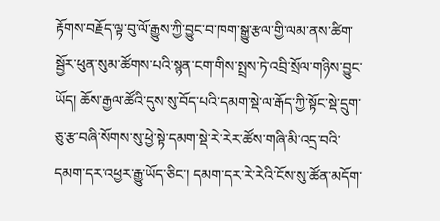རྟོགས་བརྗོད་ལྟ་བུ་ལོ་རྒྱུས་ཀྱི་བྱུང་བ་ཁག་སྒྱུ་རྩལ་གྱི་ལམ་ནས་ཚིག་སྦྱོར་ཕུན་སུམ་ཚོགས་པའི་སྙན་ངག་གིས་སྤྲས་ཏེ་འབྲི་སྲོལ་གཉིས་བྱུང་ཡོད། ཆོས་རྒྱལ་ཚོའི་དུས་སུ་བོད་པའི་དམག་སྡེ་ལ་རྒོད་ཀྱི་སྟོང་སྡེ་དྲུག་ཅུ་རྩ་བཞི་སོགས་སུ་ཕྱེ་སྟེ་དམག་སྡེ་རེ་རེར་ཚོས་གཞི་མི་འདྲ་བའི་དམག་དར་འཕྱར་རྒྱུ་ཡོད་ཅིང་། དམག་དར་རེ་རེའི་ངོས་སུ་ཚོན་མདོག་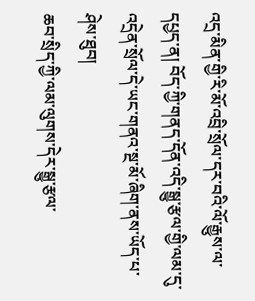འདྲ་མིན་གྱི་རི་མོ་འབྲི་སྲོལ་དར་བའི་ལོ་རྒྱུས་ལ་དཔྱད་ན། བོད་ཀྱི་གནད་དོན་འདི་སྒྱུ་རྩལ་གྱི་ལམ་དུ་འདྲེན་སྲོལ་དེ་ཡང་གནའ་སྔ་མོ་ཞིག་ནས་ཡོད་པ་ཤེས་ཐུབ།
ཆབ་སྲིད་ཀྱི་ལམ་ལུགས་དེར་སྒྱུ་རྩལ་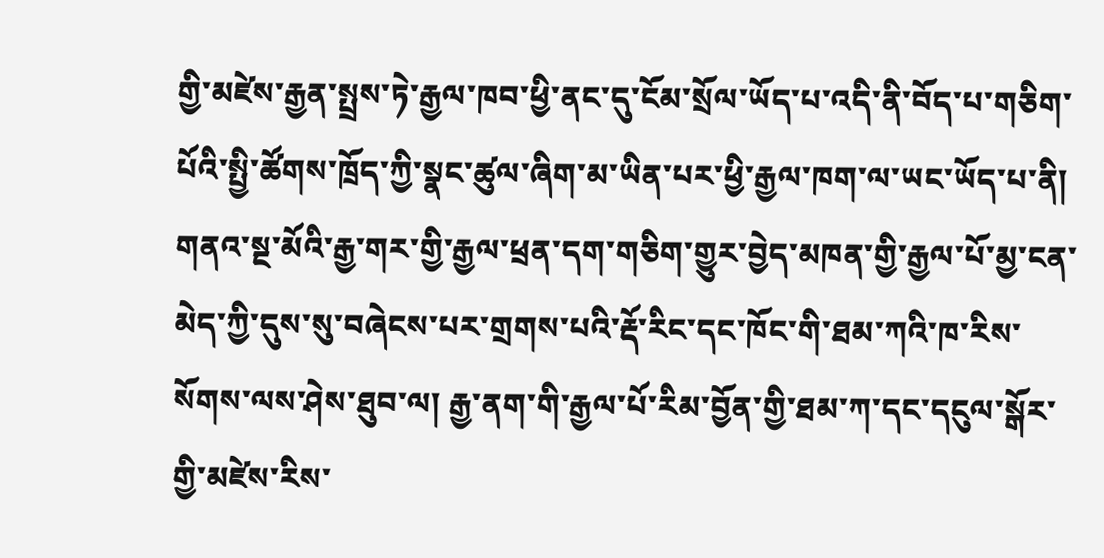གྱི་མཛེས་རྒྱན་སྤྲས་ཏེ་རྒྱལ་ཁབ་ཕྱི་ནང་དུ་ངོམ་སྲོལ་ཡོད་པ་འདི་ནི་བོད་པ་གཅིག་པོའི་སྤྱི་ཚོགས་ཁྲོད་ཀྱི་སྣང་ཚུལ་ཞིག་མ་ཡིན་པར་ཕྱི་རྒྱལ་ཁག་ལ་ཡང་ཡོད་པ་ནི། གནའ་སྔ་མོའི་རྒྱ་གར་གྱི་རྒྱལ་ཕྲན་དག་གཅིག་གྱུར་བྱེད་མཁན་གྱི་རྒྱལ་པོ་མྱ་ངན་མེད་ཀྱི་དུས་སུ་བཞེངས་པར་གྲགས་པའི་རྡོ་རིང་དང་ཁོང་གི་ཐམ་ཀའི་ཁ་རིས་སོགས་ལས་ཤེས་ཐུབ་ལ། རྒྱ་ནག་གི་རྒྱལ་པོ་རིམ་བྱོན་གྱི་ཐམ་ཀ་དང་དངུལ་སྒོར་གྱི་མཛེས་རིས་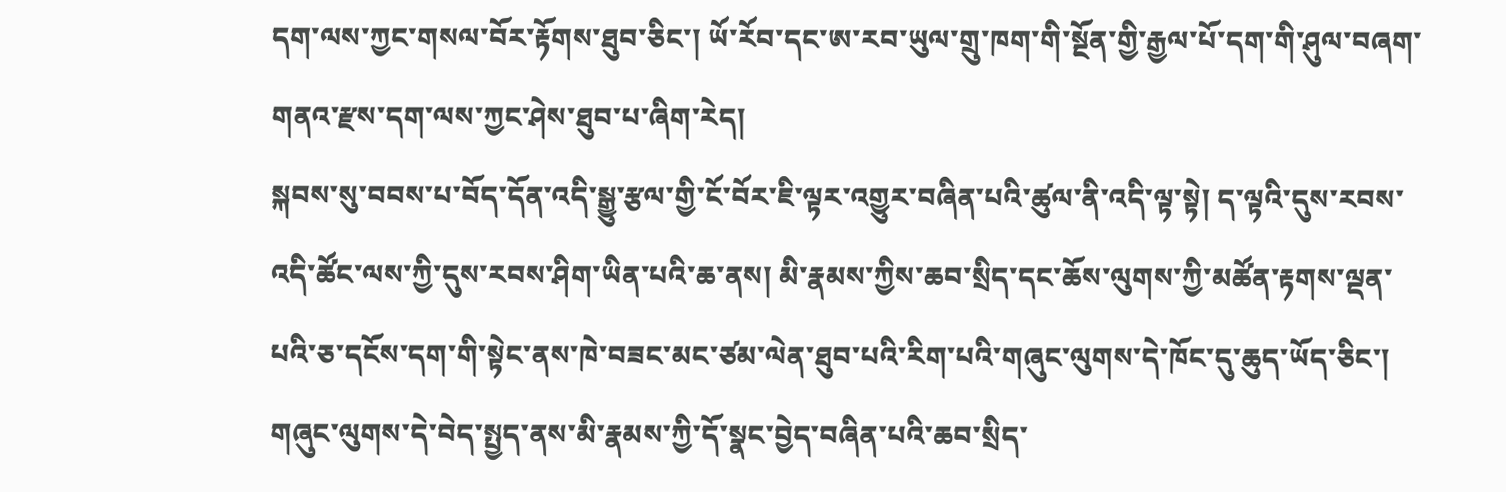དག་ལས་ཀྱང་གསལ་བོར་རྟོགས་ཐུབ་ཅིང་། ཡོ་རོབ་དང་ཨ་རབ་ཡུལ་གྲུ་ཁག་གི་སྔོན་གྱི་རྒྱལ་པོ་དག་གི་ཤུལ་བཞག་གནའ་རྫས་དག་ལས་ཀྱང་ཤེས་ཐུབ་པ་ཞིག་རེད།
སྐབས་སུ་བབས་པ་བོད་དོན་འདི་སྒྱུ་རྩལ་གྱི་ངོ་བོར་ཇི་ལྟར་འགྱུར་བཞིན་པའི་ཚུལ་ནི་འདི་ལྟ་སྟེ། ད་ལྟའི་དུས་རབས་འདི་ཚོང་ལས་ཀྱི་དུས་རབས་ཤིག་ཡིན་པའི་ཆ་ནས། མི་རྣམས་ཀྱིས་ཆབ་སྲིད་དང་ཆོས་ལུགས་ཀྱི་མཚོན་རྟགས་ལྡན་པའི་ཅ་དངོས་དག་གི་སྟེང་ནས་ཁེ་བཟང་མང་ཙམ་ལེན་ཐུབ་པའི་རིག་པའི་གཞུང་ལུགས་དེ་ཁོང་དུ་ཆུད་ཡོད་ཅིང་། གཞུང་ལུགས་དེ་བེད་སྤྱད་ནས་མི་རྣམས་ཀྱི་དོ་སྣང་བྱེད་བཞིན་པའི་ཆབ་སྲིད་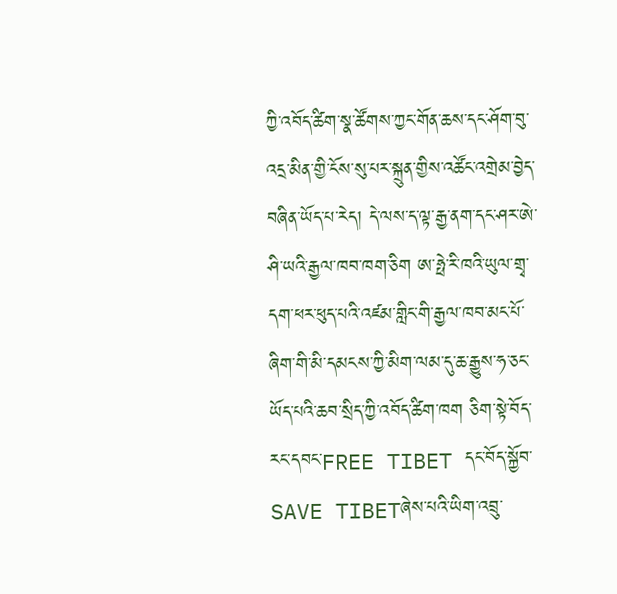ཀྱི་འབོད་ཚིག་སྣ་ཚོགས་ཀྱང་གོན་ཆས་དང་ཤོག་བུ་འདྲ་མིན་གྱི་ངོས་སུ་པར་སྐྲུན་གྱིས་འཚོང་འགྲེམ་བྱེད་བཞིན་ཡོད་པ་རེད། དེ་ལས་ད་ལྟ་རྒྱ་ནག་དང་ཤར་ཨེ་ཤི་ཡའི་རྒྱལ་ཁབ་ཁག་ཅིག ཨ་ཧྥེ་རི་ཁའི་ཡུལ་གྲྭ་དག་ཕར་ཕུད་པའི་འཛམ་གླིང་གི་རྒྱལ་ཁབ་མང་པོ་ཞིག་གི་མི་དམངས་ཀྱི་མིག་ལམ་དུ་ཆ་རྒྱུས་ཧ་ཅང་ཡོད་པའི་ཆབ་སྲིད་ཀྱི་འབོད་ཚིག་ཁག ཅིག་སྟེ་བོད་རང་དབང་FREE TIBET དང་བོད་སྐྱོབ་SAVE TIBETཞེས་པའི་ཡིག་འབྲུ་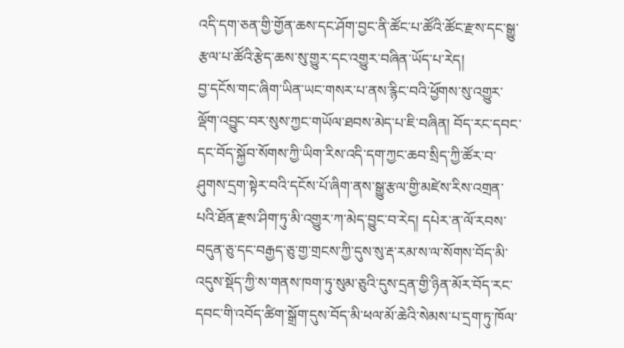འདི་དག་ཅན་གྱི་གྱོན་ཆས་དང་ཤོག་བྱང་ནི་ཚོང་པ་ཚོའི་ཚོང་རྫས་དང་སྒྱུ་རྩལ་པ་ཚོའི་རྩེད་ཆས་སུ་གྱུར་དང་འགྱུར་བཞིན་ཡོད་པ་རེད།
བྱ་དངོས་གང་ཞིག་ཡིན་ཡང་གསར་པ་ནས་རྙིང་བའི་ཕྱོགས་སུ་འགྱུར་ལྡོག་འབྱུང་བར་སུས་ཀྱང་གཡོལ་ཐབས་མེད་པ་ཇི་བཞིན། བོད་རང་དབང་དང་བོད་སྐྱོབ་སོགས་ཀྱི་ཡིག་རིས་འདི་དག་ཀྱང་ཆབ་སྲིད་ཀྱི་ཚོར་བ་ཤུགས་དྲག་སྟེར་བའི་དངོས་པོ་ཞིག་ནས་སྒྱུ་རྩལ་གྱི་མཛེས་རིས་འགྲན་པའི་ཐོན་རྫས་ཤིག་ཏུ་མི་འགྱུར་ཀ་མེད་བྱུང་བ་རེད། དཔེར་ན་ལོ་རབས་བདུན་ཅུ་དང་བརྒྱད་ཅུ་གྱ་གྲངས་ཀྱི་དུས་སུ་རྡ་རམ་ས་ལ་སོགས་བོད་མི་འདུས་སྡོད་ཀྱི་ས་གནས་ཁག་ཏུ་སུམ་ཅུའི་དུས་དྲན་གྱི་ཉིན་མོར་བོད་རང་དབང་གི་འབོད་ཚིག་སྒྲོག་དུས་བོད་མི་ཕལ་མོ་ཆེའི་སེམས་པ་དྲག་ཏུ་ཁོལ་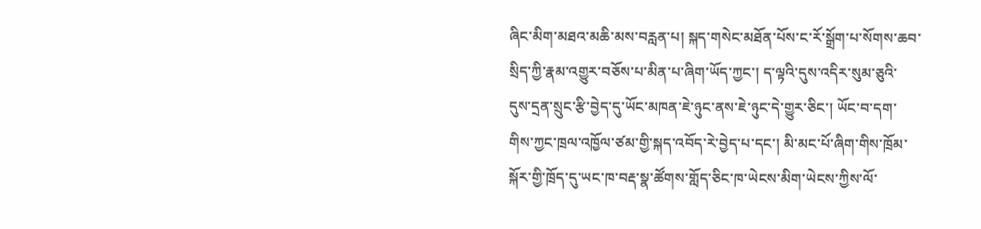ཞིང་མིག་མཐའ་མཆི་མས་བརླན་པ། སྐད་གསེང་མཐོན་པོས་ང་རོ་སྒྲོག་པ་སོགས་ཆབ་སྲིད་ཀྱི་རྣམ་འགྱུར་བཅོས་པ་མིན་པ་ཞིག་ཡོད་ཀྱང་། ད་ལྟའི་དུས་འདིར་སུམ་ཅུའི་དུས་དྲན་སྲུང་རྩི་བྱེད་དུ་ཡོང་མཁན་ཇེ་ཉུང་ནས་ཇེ་ཉུང་དེ་གྱུར་ཅིང་། ཡོང་བ་དག་གིས་ཀྱང་ཁྲལ་འཁྱོལ་ཙམ་གྱི་སྐད་འབོད་རེ་བྱེད་པ་དང་། མི་མང་པོ་ཞིག་གིས་ཁྲོམ་སྐོར་གྱི་ཁྲོད་དུ་ཡང་ཁ་བརྡ་སྣ་ཚོགས་གློད་ཅིང་ཁ་ཡེངས་མིག་ཡེངས་ཀྱིས་ལོ་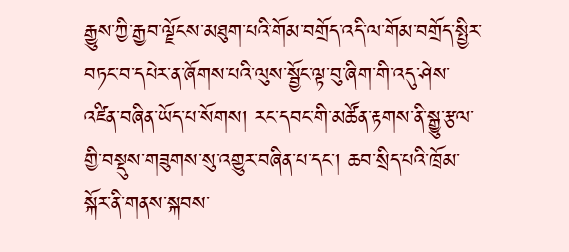རྒྱུས་ཀྱི་རྒྱབ་ལྗོངས་མཐུག་པའི་གོམ་བགྲོད་འདི་ལ་གོམ་བགྲོད་སྤྱིར་བཏང་བ་དཔེར་ན་ཞོགས་པའི་ལུས་སྦྱོང་ལྟ་བུ་ཞིག་གི་འདུ་ཤེས་འཛིན་བཞིན་ཡོད་པ་སོགས། རང་དབང་གི་མཚོན་རྟགས་ནི་སྒྱུ་རྩལ་གྱི་བསྡུས་གཟུགས་སུ་འགྱུར་བཞིན་པ་དང་། ཆབ་སྲིད་པའི་ཁྲོམ་སྐོར་ནི་གནས་སྐབས་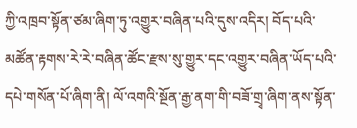ཀྱི་འཁྲབ་སྟོན་ཙམ་ཞིག་ཏུ་འགྱུར་བཞིན་པའི་དུས་འདིར། བོད་པའི་མཚོན་རྟགས་རེ་རེ་བཞིན་ཚོང་རྫས་སུ་གྱུར་དང་འགྱུར་བཞིན་ཡོད་པའི་དཔེ་གསོན་པོ་ཞིག་ནི། ལོ་འགའི་སྔོན་རྒྱ་ནག་གི་བཟོ་གྲྭ་ཞིག་ནས་སྟོན་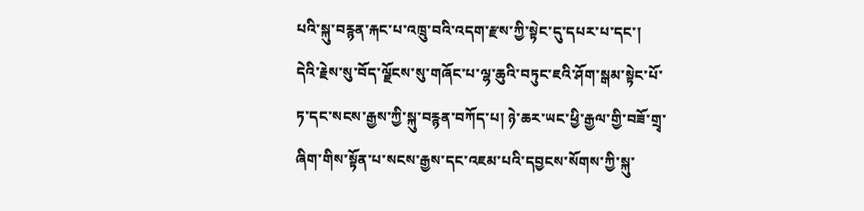པའི་སྐུ་བརྙན་རྐང་པ་འཁྲུ་བའི་འདག་རྫས་ཀྱི་སྟེང་དུ་དཔར་པ་དང་། དེའི་རྗེས་སུ་བོད་ལྗོངས་སུ་གཞོང་པ་ལྷ་ཆུའི་བཏུང་ཇའི་ཤོག་སྒམ་སྟེང་པོ་ཏ་དང་སངས་རྒྱས་ཀྱི་སྐུ་བརྙན་བཀོད་པ། ཉེ་ཆར་ཡང་ཕྱི་རྒྱལ་གྱི་བཟོ་གྲྭ་ཞིག་གིས་སྟོན་པ་སངས་རྒྱས་དང་འཇམ་པའི་དབྱངས་སོགས་ཀྱི་སྐུ་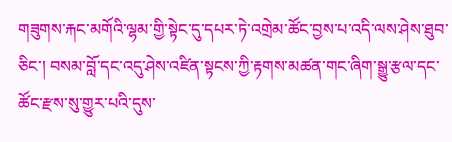གཟུགས་རྐང་མགོའི་ལྷམ་གྱི་སྟེང་དུ་དཔར་ཏེ་འགྲེམ་ཚོང་བྱས་པ་འདི་ལས་ཤེས་ཐུབ་ཅིང་། བསམ་བློ་དང་འདུ་ཤེས་འཛིན་སྟངས་ཀྱི་རྟགས་མཚན་གང་ཞིག་སྒྱུ་རྩལ་དང་ཚོང་རྫས་སུ་གྱུར་པའི་དུས་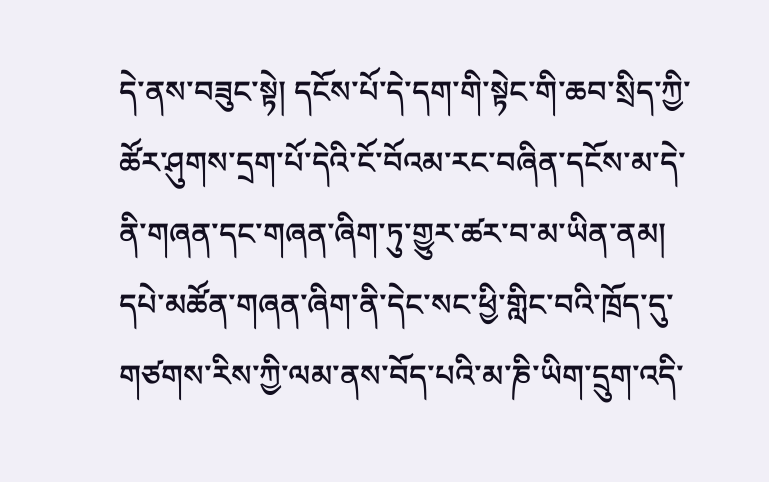དེ་ནས་བཟུང་སྟེ། དངོས་པོ་དེ་དག་གི་སྟེང་གི་ཆབ་སྲིད་ཀྱི་ཚོར་ཤུགས་དྲག་པོ་དེའི་ངོ་བོའམ་རང་བཞིན་དངོས་མ་དེ་ནི་གཞན་དང་གཞན་ཞིག་ཏུ་གྱུར་ཚར་བ་མ་ཡིན་ནམ།
དཔེ་མཚོན་གཞན་ཞིག་ནི་དེང་སང་ཕྱི་གླིང་བའི་ཁྲོད་དུ་གཙགས་རིས་ཀྱི་ལམ་ནས་བོད་པའི་མ་ཎི་ཡིག་དྲུག་འདི་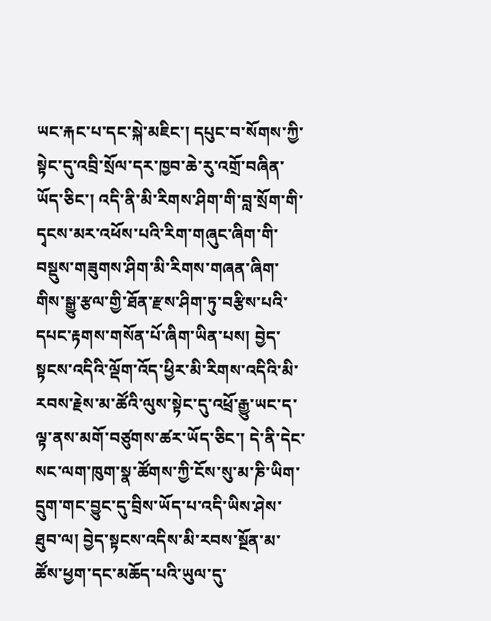ཡང་རྐང་པ་དང་སྐེ་མཇིང་། དཔུང་བ་སོགས་ཀྱི་སྟེང་དུ་འབྲི་སྲོལ་དར་ཁྱབ་ཆེ་རུ་འགྲོ་བཞིན་ཡོད་ཅིང་། འདི་ནི་མི་རིགས་ཤིག་གི་བླ་སྲོག་གི་དྭངས་མར་འཕོས་པའི་རིག་གཞུང་ཞིག་གི་བསྡུས་གཟུགས་ཤིག་མི་རིགས་གཞན་ཞིག་གིས་སྒྱུ་རྩལ་གྱི་ཐོན་རྫས་ཤིག་ཏུ་བརྩིས་པའི་དཔང་རྟགས་གསོན་པོ་ཞིག་ཡིན་པས། བྱེད་སྟངས་འདིའི་ལྡོག་འོད་ཕྱིར་མི་རིགས་འདིའི་མི་རབས་རྗེས་མ་ཚོའི་ལུས་སྟེང་དུ་འཕྲོ་རྒྱུ་ཡང་ད་ལྟ་ནས་མགོ་བཙུགས་ཚར་ཡོད་ཅིང་། དེ་ནི་དེང་སང་ལག་ཁུག་སྣ་ཚོགས་ཀྱི་ངོས་སུ་མ་ཎི་ཡིག་དྲུག་གང་བྱུང་དུ་བྲིས་ཡོད་པ་འདི་ཡིས་ཤེས་ཐུབ་ལ། བྱེད་སྟངས་འདིས་མི་རབས་སྔོན་མ་ཚོས་ཕྱག་དང་མཆོད་པའི་ཡུལ་དུ་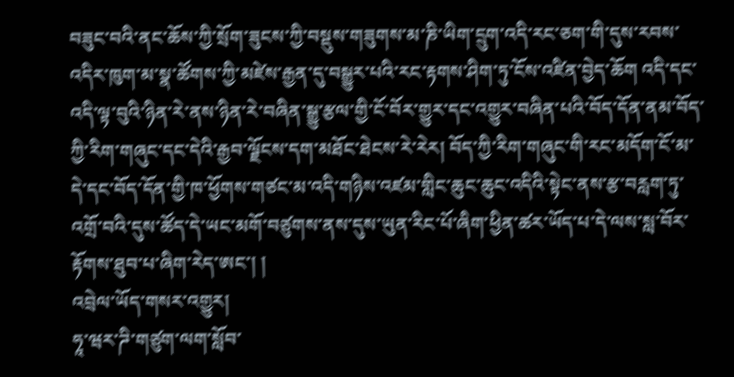བཟུང་བའི་ནང་ཆོས་ཀྱི་སྲོག་ཟུངས་ཀྱི་བསྡུས་གཟུགས་མ་ཎི་ཡིག་དྲུག་འདི་རང་ཅག་གི་དུས་རབས་འདིར་ཁུག་མ་སྣ་ཚོགས་ཀྱི་མཛེས་རྒྱན་དུ་བསྒྱུར་པའི་རང་རྟགས་ཤིག་ཏུ་ངོས་འཛིན་བྱེད་ཆོག འདི་དང་འདི་ལྟ་བུའི་ཉིན་རེ་ནས་ཉིན་རེ་བཞིན་སྒྱུ་རྩལ་གྱི་ངོ་བོར་གྱུར་དང་འགྱུར་བཞིན་པའི་བོད་དོན་ནམ་བོད་ཀྱི་རིག་གཞུང་དང་དེའི་རྒྱབ་ལྗོངས་དག་མཐོང་ཐེངས་རེ་རེར། བོད་ཀྱི་རིག་གཞུང་གི་རང་མདོག་ངོ་མ་དེ་དང་བོད་དོན་གྱི་ཁ་ཕྱོགས་གཙང་མ་འདི་གཉིས་འཛམ་གླིང་ཆུང་ཆུང་འདིའི་སྟེང་ནས་རྩ་བརླག་ཏུ་འགྲོ་བའི་དུས་ཚོད་དེ་ཡང་མགོ་བཙུགས་ནས་དུས་ཡུན་རིང་པོ་ཞིག་ཕྱིན་ཚར་ཡོད་པ་དེ་ལས་སླ་བོར་རྟོགས་ཐུབ་པ་ཞིག་རེད་ཨང་། །
འབྲེལ་ཡོད་གསར་འགྱུར།
ཧཱ་ཝར་ཌི་གཙུག་ལག་སློབ་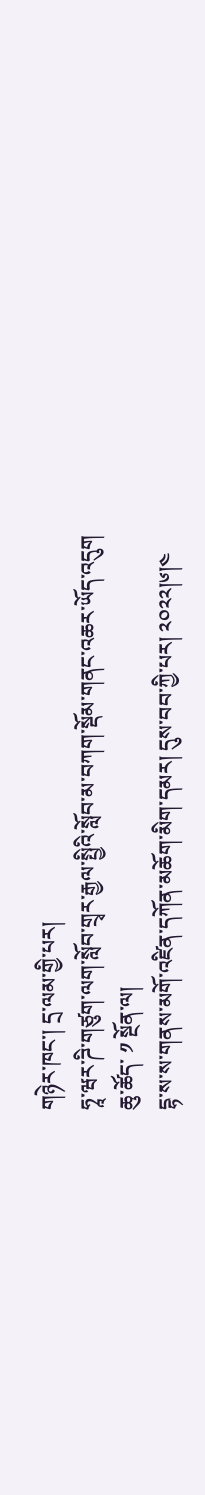གཉེར་ཁང་། དྲ་ལམ་གྱི་པར།
ཧཱ་ཝར་ཌི་གཙུག་ལག་སློབ་གྲྭར་རྒྱལ་སྤྱིའི་སློབ་མ་བཀག་སྡོམ་གནང་འཆར་ཡོད་འདུག
ཆུ་ཚོད་ ༡ སྔོན་ལ།
དྷ་ས་ས་གནས་མགོ་འཛིན་དཀོན་མཆོག་མིག་དམར། དུས་བབ་ཀྱི་པར། ༢༠༢༢།༦།༤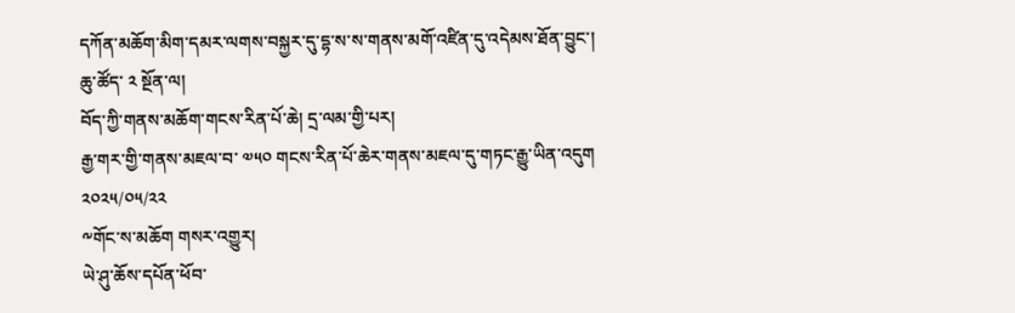དཀོན་མཆོག་མིག་དམར་ལགས་བསྐྱར་དུ་དྷ་ས་ས་གནས་མགོ་འཛིན་དུ་འདེམས་ཐོན་བྱུང་།
ཆུ་ཚོད་ ༢ སྔོན་ལ།
བོད་ཀྱི་གནས་མཆོག་གངས་རིན་པོ་ཆེ། དྲ་ལམ་གྱི་པར།
རྒྱ་གར་གྱི་གནས་མཇལ་བ་ ༧༥༠ གངས་རིན་པོ་ཆེར་གནས་མཇལ་དུ་གཏང་རྒྱུ་ཡིན་འདུག
༢༠༢༥/༠༥/༢༢
༸གོང་ས་མཆོག གསར་འགྱུར།
ཡེ་ཤུ་ཆོས་དཔོན་ཕོབ་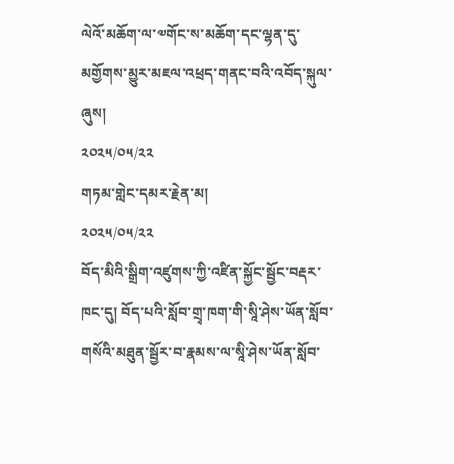ལེའོ་མཆོག་ལ་༧གོང་ས་མཆོག་དང་ལྷན་དུ་མགྱོགས་མྱུར་མཇལ་འཕྲད་གནང་བའི་འབོད་སྐུལ་ཞུས།
༢༠༢༥/༠༥/༢༢
གཏམ་གླེང་དམར་རྗེན་མ།
༢༠༢༥/༠༥/༢༢
བོད་མིའི་སྒྲིག་འཛུགས་ཀྱི་འཛིན་སྐྱོང་སྦྱོང་བརྡར་ཁང་དུ། བོད་པའི་སློབ་གྲྭ་ཁག་གི་སཱི་ཤེས་ཡོན་སློབ་གསོའི་མཐུན་སྦྱོར་བ་རྣམས་ལ་སཱི་ཤེས་ཡོན་སློབ་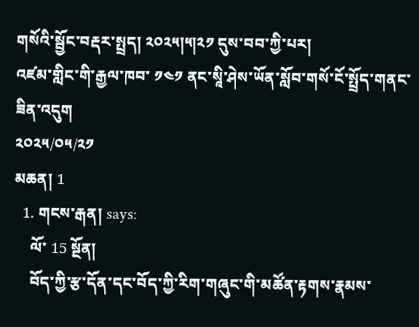གསོའི་སྦྱོང་བརྡར་སྤྲད། ༢༠༢༥།༥།༢༡ དུས་བབ་ཀྱི་པར།
འཛམ་གླིང་གི་རྒྱལ་ཁབ་ ༡༤༡ ནང་སཱི་ཤེས་ཡོན་སློབ་གསོ་ངོ་སྤྲོད་གནང་ཟིན་འདུག
༢༠༢༥/༠༥/༢༡
མཆན། 1
  1. གངས་རྒན། says:
    ལོ་ 15 སྔོན།
    བོད་ཀྱི་རྩ་དོན་དང་བོད་ཀྱི་རིག་གཞུང་གི་མཚོན་རྟགས་རྣམས་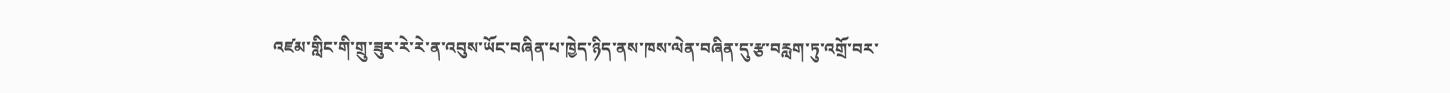འཛམ་གླིང་གི་གྲུ་ཟུར་རེ་རེ་ན་འབུས་ཡོང་བཞིན་པ་ཁྱེད་ཉིད་ནས་ཁས་ལེན་བཞིན་དུ་རྩ་བརླག་ཏུ་འགྲོ་བར་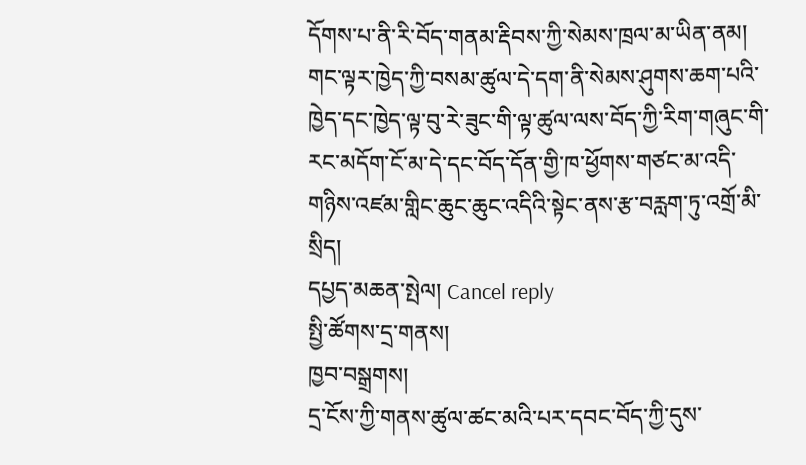དོགས་པ་ནི་རི་བོད་གནམ་རྡིབས་ཀྱི་སེམས་ཁྲལ་མ་ཡིན་ནམ། གང་ལྟར་ཁྱེད་ཀྱི་བསམ་ཚུལ་དེ་དག་ནི་སེམས་ཤུགས་ཆག་པའི་ཁྱེད་དང་ཁྱེད་ལྟ་བུ་རེ་ཟུང་གི་ལྟ་ཚུལ་ལས་བོད་ཀྱི་རིག་གཞུང་གི་རང་མདོག་ངོ་མ་དེ་དང་བོད་དོན་གྱི་ཁ་ཕྱོགས་གཙང་མ་འདི་གཉིས་འཛམ་གླིང་ཆུང་ཆུང་འདིའི་སྟེང་ནས་རྩ་བརླག་ཏུ་འགྲོ་མི་སྲིད།
དཔྱད་མཆན་སྤེལ། Cancel reply
སྤྱི་ཚོགས་དྲ་གནས།
ཁྱབ་བསྒྲགས།
དྲ་ངོས་ཀྱི་གནས་ཚུལ་ཚང་མའི་པར་དབང་བོད་ཀྱི་དུས་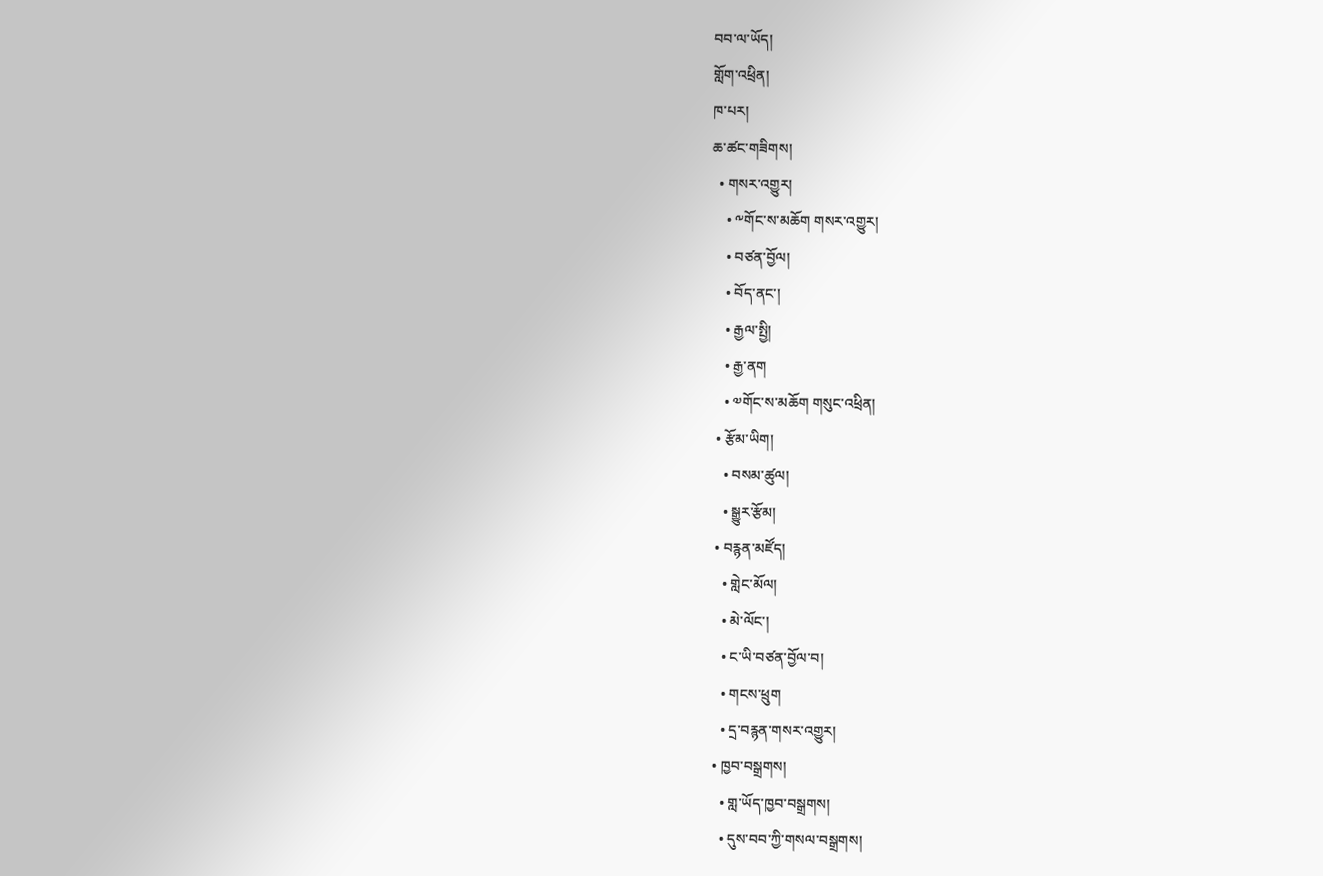བབ་ལ་ཡོད།
གློག་འཕྲིན།
ཁ་པར།
ཆ་ཚང་གཟིགས།
  • གསར་འགྱུར།
    • ༸གོང་ས་མཆོག གསར་འགྱུར།
    • བཙན་བྱོལ།
    • བོད་ནང་།
    • རྒྱལ་སྤྱི།
    • རྒྱ་ནག
    • ༧གོང་ས་མཆོག གསུང་འཕྲིན།
  • རྩོམ་ཡིག།
    • བསམ་ཚུལ།
    • སྒྱུར་རྩོམ།
  • བརྙན་མཛོད།
    • གླེང་མོལ།
    • མེ་ལོང་།
    • ང་ཡི་བཙན་བྱོལ་བ།
    • གངས་ཕྲུག
    • དྲ་བརྙན་གསར་འགྱུར།
  • ཁྱབ་བསྒྲགས།
    • གླ་ཡོད་ཁྱབ་བསྒྲགས།
    • དུས་བབ་ཀྱི་གསལ་བསྒྲགས།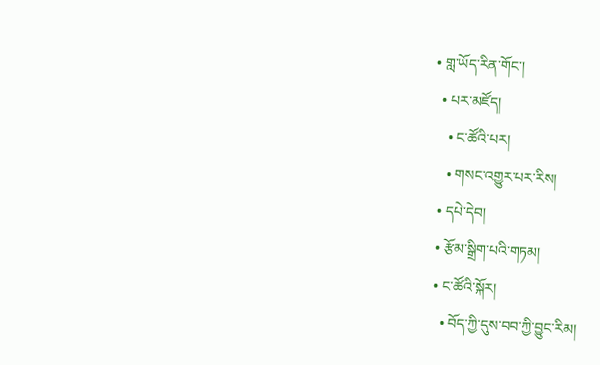• གླ་ཡོད་རིན་གོང་།
  • པར་མཛོད།
    • ང་ཚོའི་པར།
    • གསང་འགྱུར་པར་རིས།
  • དཔེ་དེབ།
  • རྩོམ་སྒྲིག་པའི་གཏམ།
  • ང་ཚོའི་སྐོར།
    • བོད་ཀྱི་དུས་བབ་ཀྱི་བྱུང་རིམ།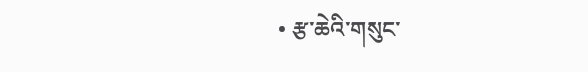• རྩ་ཆེའི་གསུང་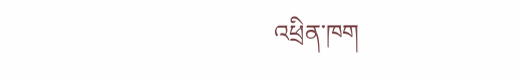འཕྲིན་ཁག